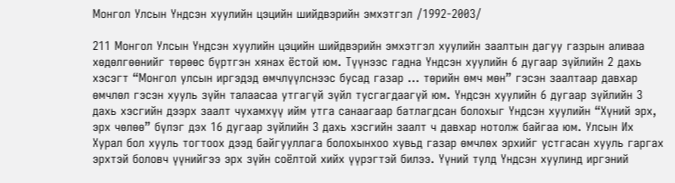Монгол Улсын Үндсэн хуулийн цэцийн шийдвэрийн эмхэтгэл /1992-2003/

211 Монгол Улсын Үндсэн хуулийн цэцийн шийдвэрийн эмхэтгэл хуулийн заалтын дагуу газрын аливаа хөдөлгөөнийг төрөөс бүртгэн хянах ёстой юм. Түүнээс гадна Үндсэн хуулийн 6 дугаар зүйлийн 2 дахь хэсэгт “Монгол улсын иргэдэд өмчлүүлснээс бусад газар … төрийн өмч мөн” гэсэн заалтаар давхар өмчлөл гэсэн хууль зүйн талаасаа утгагүй зүйл тусгагдаагүй юм. Үндсэн хуулийн 6 дугаар зүйлийн 3 дахь хэсгийн дээрх заалт чухамхүү ийм утга санаагаар батлагдсан болохыг Үндсэн хуулийн “Хүний эрх, эрх чөлөө” бүлэг дэх 16 дугаар зүйлийн 3 дахь хэсгийн заалт ч давхар нотолж байгаа юм. Улсын Их Хурал бол хууль тогтоох дээд байгууллага болохынхоо хувьд газар өмчлөх эрхийг устгасан хууль гаргах эрхтэй боловч үүнийгээ эрх зүйн соёлтой хийх үүрэгтэй билээ. Үүний тулд Үндсэн хуулинд иргэний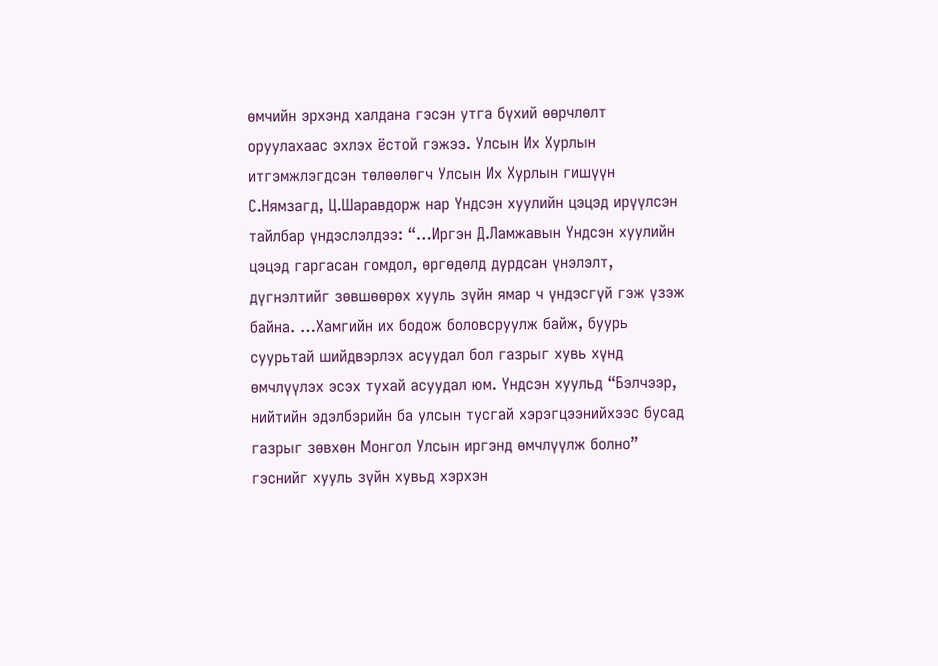өмчийн эрхэнд халдана гэсэн утга бүхий өөрчлөлт оруулахаас эхлэх ёстой гэжээ. Улсын Их Хурлын итгэмжлэгдсэн төлөөлөгч Улсын Их Хурлын гишүүн С.Нямзагд, Ц.Шаравдорж нар Үндсэн хуулийн цэцэд ирүүлсэн тайлбар үндэслэлдээ: “…Иргэн Д.Ламжавын Үндсэн хуулийн цэцэд гаргасан гомдол, өргөдөлд дурдсан үнэлэлт, дүгнэлтийг зөвшөөрөх хууль зүйн ямар ч үндэсгүй гэж үзэж байна. …Хамгийн их бодож боловсруулж байж, буурь суурьтай шийдвэрлэх асуудал бол газрыг хувь хүнд өмчлүүлэх эсэх тухай асуудал юм. Үндсэн хуульд “Бэлчээр, нийтийн эдэлбэрийн ба улсын тусгай хэрэгцээнийхээс бусад газрыг зөвхөн Монгол Улсын иргэнд өмчлүүлж болно” гэснийг хууль зүйн хувьд хэрхэн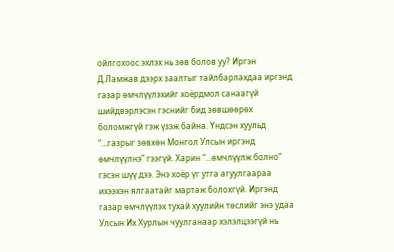ойлгохоос эхлэх нь зөв болов уу? Иргэн Д.Ламжав дээрх заалтыг тайлбарлахдаа иргэнд газар өмчлүүлэхийг хоёрдмол санаагүй шийдвэрлэсэн гэснийг бид зөвшөөрөх боломжгүй гэж үзэж байна. Үндсэн хуульд “…газрыг зөвхөн Монгол Улсын иргэнд өмчлүүлнэ” гээгүй. Харин “…өмчлүүлж болно” гэсэн шүү дээ. Энэ хоёр үг утга агуулгаараа ихээхэн ялгаатайг мартаж болохгүй. Иргэнд газар өмчлүүлэх тухай хуулийн төслийг энэ удаа Улсын Их Хурлын чуулганаар хэлэлцээгүй нь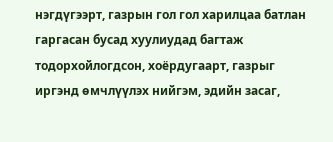нэгдүгээрт, газрын гол гол харилцаа батлан гаргасан бусад хуулиудад багтаж тодорхойлогдсон, хоёрдугаарт, газрыг иргэнд өмчлүүлэх нийгэм, эдийн засаг,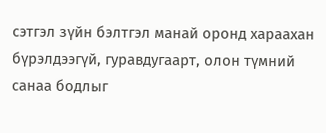сэтгэл зүйн бэлтгэл манай оронд хараахан бүрэлдээгүй, гуравдугаарт, олон түмний санаа бодлыг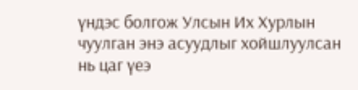үндэс болгож Улсын Их Хурлын чуулган энэ асуудлыг хойшлуулсан нь цаг үеэ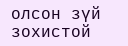олсон зүй зохистой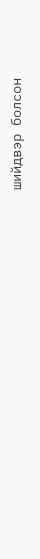шийдвэр болсон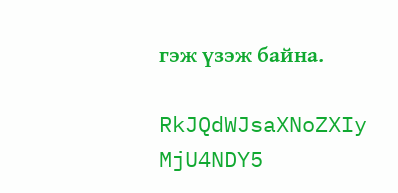гэж үзэж байна.

RkJQdWJsaXNoZXIy MjU4NDY5